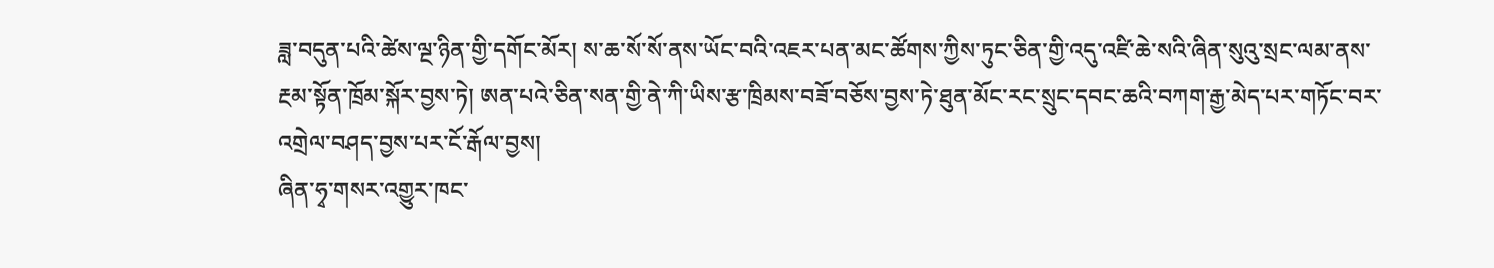ཟླ་བདུན་པའི་ཚེས་ལྔ་ཉིན་གྱི་དགོང་མོར། ས་ཆ་སོ་སོ་ནས་ཡོང་བའི་འཇར་པན་མང་ཚོགས་ཀྱིས་ཏུང་ཅིན་གྱི་འདུ་འཛི་ཆེ་སའི་ཞིན་སུའུ་སྲང་ལམ་ནས་རྔམ་སྟོན་ཁྲོམ་སྐོར་བྱས་ཏེ། ཨན་པའེ་ཅིན་སན་གྱི་ནེ་ཀི་ཡིས་རྩ་ཁྲིམས་བཟོ་བཅོས་བྱས་ཏེ་ཐུན་མོང་རང་སྲུང་དབང་ཆའི་བཀག་རྒྱ་མེད་པར་གཏོང་བར་འགྲེལ་བཤད་བྱས་པར་ངོ་རྒོལ་བྱས།
ཞིན་ཧྭ་གསར་འགྱུར་ཁང་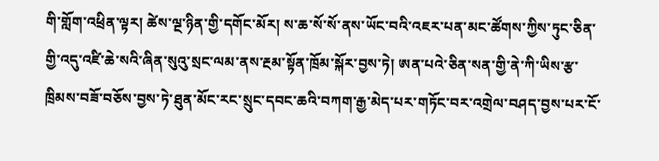གི་གློག་འཕྲིན་ལྟར། ཚེས་ལྔ་ཉིན་གྱི་དགོང་མོར། ས་ཆ་སོ་སོ་ནས་ཡོང་བའི་འཇར་པན་མང་ཚོགས་ཀྱིས་ཏུང་ཅིན་གྱི་འདུ་འཛི་ཆེ་སའི་ཞིན་སུའུ་སྲང་ལམ་ནས་རྔམ་སྟོན་ཁྲོམ་སྐོར་བྱས་ཏེ། ཨན་པའེ་ཅིན་སན་གྱི་ནེ་ཀི་ཡིས་རྩ་ཁྲིམས་བཟོ་བཅོས་བྱས་ཏེ་ཐུན་མོང་རང་སྲུང་དབང་ཆའི་བཀག་རྒྱ་མེད་པར་གཏོང་བར་འགྲེལ་བཤད་བྱས་པར་ངོ་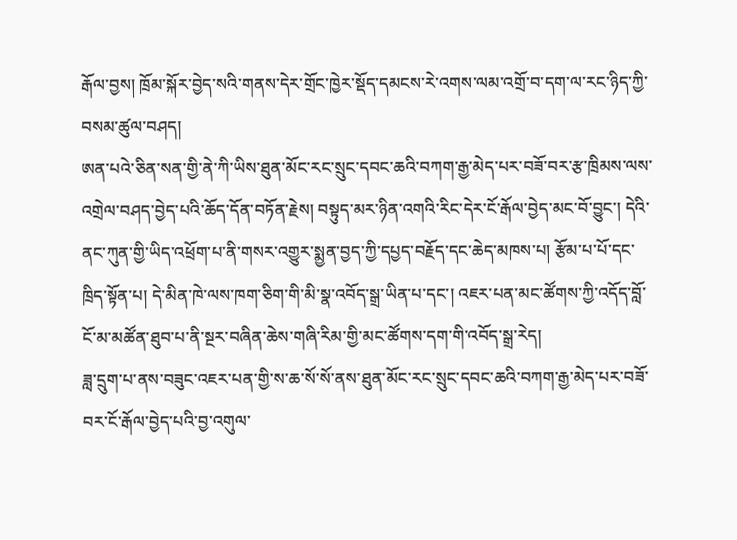རྒོལ་བྱས། ཁྲོམ་སྐོར་བྱེད་སའི་གནས་དེར་གྲོང་ཁྱེར་སྡོད་དམངས་རེ་འགས་ལམ་འགྲོ་བ་དག་ལ་རང་ཉིད་ཀྱི་བསམ་ཚུལ་བཤད།
ཨན་པའེ་ཅིན་སན་གྱི་ནེ་ཀི་ཡིས་ཐུན་མོང་རང་སྲུང་དབང་ཆའི་བཀག་རྒྱ་མེད་པར་བཟོ་བར་རྩ་ཁྲིམས་ལས་འགྲེལ་བཤད་བྱེད་པའི་ཆོད་དོན་བཏོན་རྗེས། བསྟུད་མར་ཉིན་འགའི་རིང་དེར་ངོ་རྒོལ་བྱེད་མང་བོ་བྱུང་། དེའི་ནང་ཀུན་གྱི་ཡིད་འཕྲོག་པ་ནི་གསར་འགྱུར་སྨྱན་བྱད་ཀྱི་དཔྱད་བརྗོད་དང་ཆེད་མཁས་པ། རྩོམ་པ་པོ་དང་ཁྲིད་སྟོན་པ། དེ་མིན་ཁེ་ལས་ཁག་ཅིག་གི་མི་སྣ་འབོད་སྒྲ་ཡིན་པ་དང་། འཇར་པན་མང་ཚོགས་ཀྱི་འདོད་བློ་ངོ་མ་མཚོན་ཐུབ་པ་ནི་སྔར་བཞིན་ཆེས་གཞི་རིམ་གྱི་མང་ཚོགས་དག་གི་འབོད་སྒྲ་རེད།
ཟླ་དྲུག་པ་ནས་བཟུང་འཇར་པན་གྱི་ས་ཆ་སོ་སོ་ནས་ཐུན་མོང་རང་སྲུང་དབང་ཆའི་བཀག་རྒྱ་མེད་པར་བཟོ་བར་ངོ་རྒོལ་བྱེད་པའི་བྱ་འགུལ་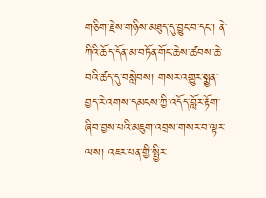གཅིག་རྗེས་གཉིས་མཐུད་དུ་བྱུང་བ་དང་། ནེ་ཀིའི་ཆོད་དོན་མ་བཏོན་གོང་ཆེས་ཚབས་ཆེ་བའི་ཚད་དུ་བསླེབས། གསར་འགྱུར་སྨྱན་བྱད་རེ་འགས་དམངས་ཀྱི་འདོད་བློར་རྟོག་ཞིབ་བྱས་པའི་མཇུག་འབྲས་གསར་བ་ལྟར་ལས། འཇར་པན་གྱི་སྤྱིར་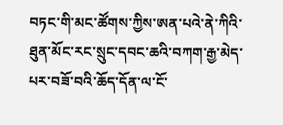བཏང་གི་མང་ཚོགས་ཀྱིས་ཨན་པའེ་ནེ་ཀིའི་ཐུན་མོང་རང་སྲུང་དབང་ཆའི་བཀག་རྒྱ་མེད་པར་བཟོ་བའི་ཆོད་དོན་ལ་ངོ་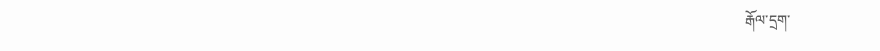རྒོལ་དྲག་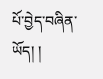པོ་བྱེད་བཞིན་ཡོད། །